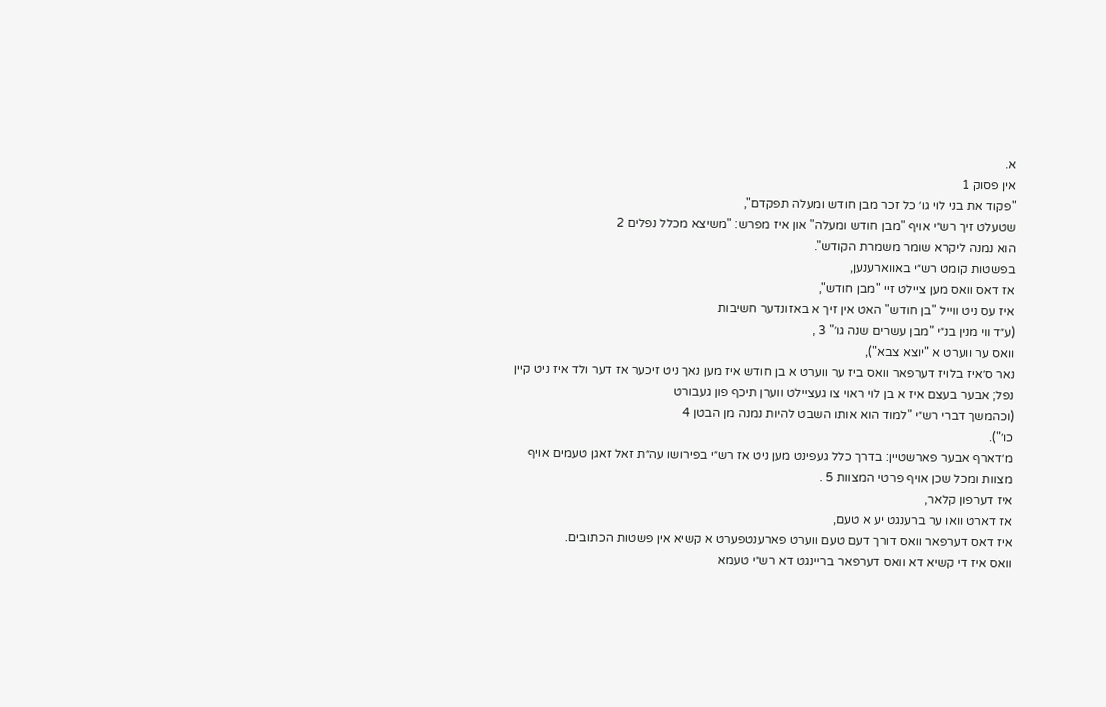א.
אין פסוק 1
"פקוד את בני לוי גו׳ כל זכר מבן חודש ומעלה תפקדם",
שטעלט זיך רש״י אויף "מבן חודש ומעלה" און איז מפרש: "משיצא מכלל נפלים 2
הוא נמנה ליקרא שומר משמרת הקודש".
בפשטות קומט רש״י באווארענען,
אז דאס וואס מען ציילט זיי "מבן חודש",
איז עס ניט ווייל "בן חודש" האט אין זיך א באזונדער חשיבות
(ע״ד ווי מנין בנ״י "מבן עשרים שנה גו׳" 3 ,
וואס ער ווערט א "יוצא צבא"),
נאר ס׳איז בלויז דערפאר וואס ביז ער ווערט א בן חודש איז מען נאך ניט זיכער אז דער ולד איז ניט קיין נפל; אבער בעצם איז א בן לוי ראוי צו געציילט ווערן תיכף פון געבורט
(וכהמשך דברי רש״י "למוד הוא אותו השבט להיות נמנה מן הבטן 4
כו׳").
מ׳דארף אבער פארשטיין: בדרך כלל געפינט מען ניט אז רש״י בפירושו עה״ת זאל זאגן טעמים אויף מצוות ומכל שכן אויף פרטי המצוות 5 .
איז דערפון קלאר,
אז דארט וואו ער ברענגט יע א טעם,
איז דאס דערפאר וואס דורך דעם טעם ווערט פארענטפערט א קשיא אין פשטות הכתובים.
וואס איז די קשיא דא וואס דערפאר בריינגט דא רש״י טעמא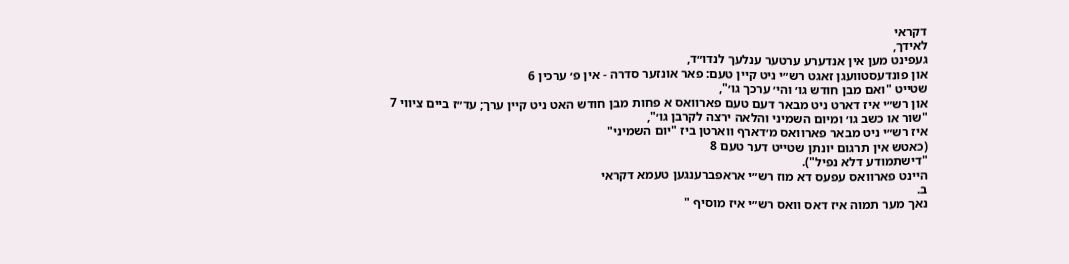דקראי
לאידך,
געפינט מען אין אנדערע ערטער ענלעך לנדו״ד,
און פונדעסטוועגן זאגט רש״י ניט קיין טעם: פאר אונזער סדרה - אין פ׳ ערכין 6
שטייט "ואם מבן חודש גו׳ והי׳ ערכך גו׳",
און רש״י איז דארט ניט מבאר דעם טעם פארוואס א פחות מבן חודש האט ניט קיין ערך; עד״ז ביים ציווי 7
"שור או כשב גו׳ ומיום השמיני והלאה ירצה לקרבן גו׳",
איז רש״י ניט מבאר פארוואס מ׳דארף ווארטן ביז "יום השמיני"
(כאטש אין תרגום יונתן שטייט דער טעם 8
"דישתמודע דלא נפיל").
היינט פארוואס עפעס דא מוז רש״י אראפברענגען טעמא דקראי
ב.
נאך מער תמוה איז דאס וואס רש״י איז מוסיף "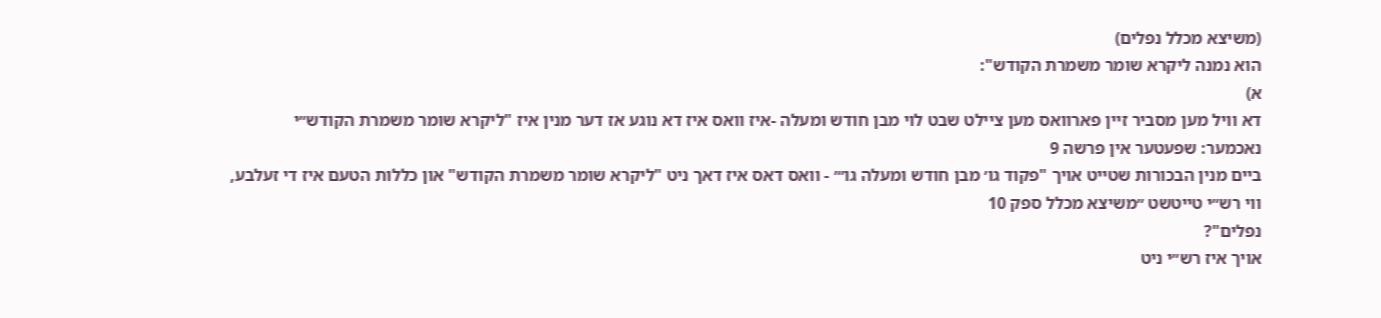(משיצא מכלל נפלים)
הוא נמנה ליקרא שומר משמרת הקודש":
א)
דא וויל מען מסביר זיין פארוואס מען ציילט שבט לוי מבן חודש ומעלה -איז וואס איז דא נוגע אז דער מנין איז "ליקרא שומר משמרת הקודש״י
נאכמער: שפעטער אין פרשה 9
ביים מנין הבכורות שטייט אויך "פקוד גו׳ מבן חודש ומעלה גו׳״ - וואס דאס איז דאך ניט "ליקרא שומר משמרת הקודש" און כללות הטעם איז די זעלבע,
ווי רש״י טייטשט ״משיצא מכלל ספק 10
נפלים"?
אויך איז רש״י ניט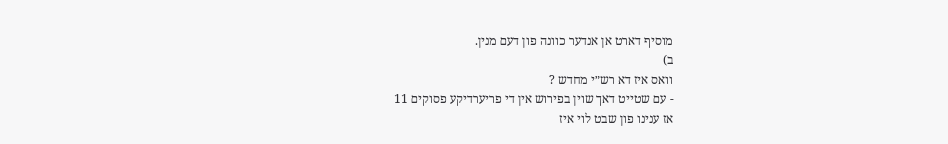מוסיף דארט אן אנדער כוונה פון דעם מנין.
ב)
וואס איז דא רש״י מחדש ?
- עם שטייט דאך שוין בפירוש אין די פריערדיקע פסוקים 11
אז ענינו פון שבט לוי איז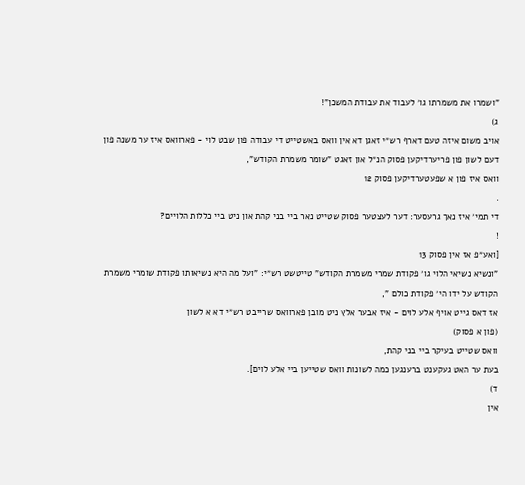"ושמרו את משמרתו גו׳ לעבוד את עבודת המשכן"!
ג)
אויב משום איזה טעם דארף רש״י זאגן דא אין וואס באשטייט די עבודה פון שבט לוי - פארוואס איז ער משנה פון דעם לשון פון פריערדיקען פסוק הנ״ל און זאגט "שומר משמרת הקודש",
וואס איז פון א שפעטערדיקען פסוק 12
.
די תמי׳ איז נאך גרעסער: דער לעצטער פסוק שטייט נאר ביי בני קהת און ניט ביי כללות הלויים?
!
[ואע״פ אז אין פסוק 13
"ונשיא נשיאי הלוי גו׳ פקודת שמרי משמרת הקודש" טייטשט רש״י: "ועל מה היא נשיאותו פקודת שומרי משמרת הקודש על ידו הי׳ פקודת כולם ",
אז דאס גייט אויף אלע לוים - איז אבער אלץ ניט מובן פארוואס שרייבט רש״י דא א לשון
(פון א פסוק)
וואס שטייט בעיקר ביי בני קהת,
בעת ער האט געקענט ברענגען כמה לשונות וואס שטייען ביי אלע לוים].
ד)
אין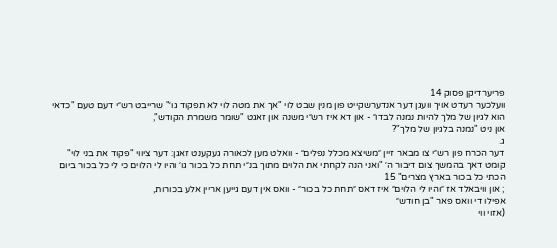פריערדיקן פסוק 14
וועלכער רעדט אויך וועגן דער אנדערשקייט פון מנין שבט לוי "אך את מטה לוי לא תפקוד גו׳" שרייבט רש״י דעם טעם "כדאי הוא לגיון של מלך להיות נמנה לבדו״ - און דא איז רש״י משנה און זאגט "שומר משמרת הקודש",
און ניט "נמנה בלגיון של מלך"?
ג.
דער הכרח פון רש״י צו מבאר זיין ״משיצא מכלל נפלים״ - וואלט מען לכאורה געקענט זאגן: דער ציווי "פקוד את בני לוי" קומט דאך בהמשך צום דיבור ה׳ "ואני הנה לקחתי את הלוים מתוך בנ״י תחת כל בכור גו׳ והיו לי הלוים כי לי כל בכור ביום הכתי כל בכור בארץ מצרים" 15
; און וויבאלד אז ״והיו לי הלוים״ איז דאס ״תחת כל בכור״ - וואס אין דעם גייען אריין אלע בכורות,
אפילו די וואס פאר "בן חודש״
(אזוי ווי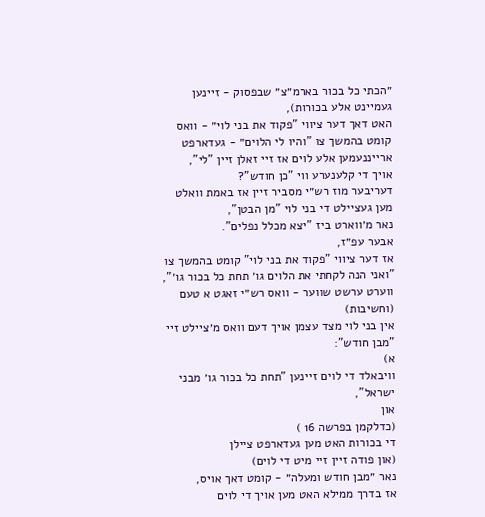״הכתי כל בכור בארמ״צ״ שבפסוק - זיינען געמיינט אלע בכורות),
האט דאך דער ציווי "פקוד את בני לוי״ - וואס קומט בהמשך צו "והיו לי הלוים״ - געדארפט ארייננעמען אלע לוים אז זיי זאלן זיין "לי",
אויך די קלענערע ווי "כן חודש"?
דעריבער מוז רש״י מסביר זיין אז באמת וואלט מען געציילט די בני לוי "מן הבטן",
נאר מ׳ווארט ביז "יצא מכלל נפלים".
אבער עפ״ז,
אז דער ציווי "פקוד את בני לוי" קומט בהמשך צו "ואני הנה לקחתי את הלוים גו׳ תחת כל בכור גו׳",
ווערט ערשט שווער - וואס רש״י זאגט א טעם
(וחשיבות)
אין בני לוי מצד עצמן אויך דעם וואס מ׳ציילט זיי "מבן חודש":
א)
וויבאלד די לוים זיינען "תחת כל בכור גו׳ מבני ישראל",
און
(כדלקמן בפרשה 16 )
די בכורות האט מען געדארפט ציילן
(און פודה זיין זיי מיט די לוים)
נאר ״מבן חודש ומעלה״ - קומט דאך אויס,
אז בדרך ממילא האט מען אויך די לוים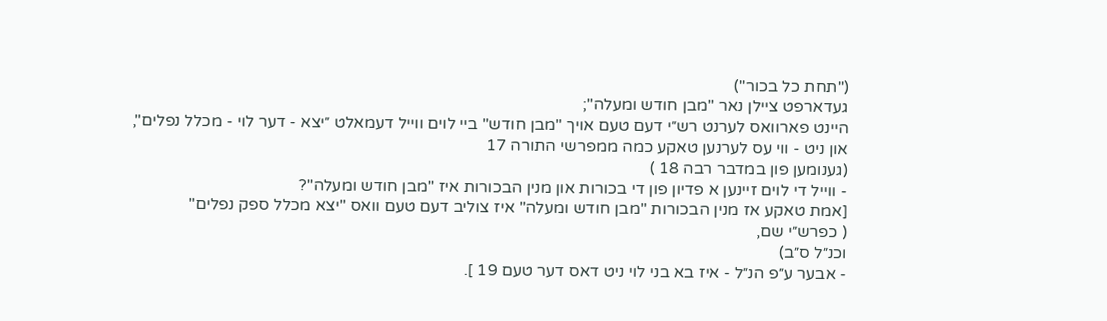("תחת כל בכור")
געדארפט ציילן נאר "מבן חודש ומעלה";
היינט פארוואס לערנט רש״י דעם טעם אויך "מבן חודש" ביי לוים ווייל דעמאלט ״יצא - דער לוי - מכלל נפלים",
און ניט - ווי עס לערנען טאקע כמה ממפרשי התורה 17
(גענומען פון במדבר רבה 18 )
- ווייל די לוים זיינען א פדיון פון די בכורות און מנין הבכורות איז "מבן חודש ומעלה"?
[אמת טאקע אז מנין הבכורות "מבן חודש ומעלה" איז צוליב דעם טעם וואס "יצא מכלל ספק נפלים"
( כפרש״י שם,
וכנ״ל ס״ב)
- אבער ע״פ הנ״ל - איז בא בני לוי ניט דאס דער טעם 19 ].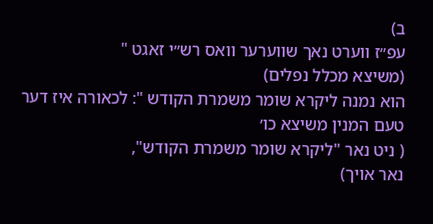ב)
עפ״ז ווערט נאך שווערער וואס רש״י זאגט "
(משיצא מכלל נפלים)
הוא נמנה ליקרא שומר משמרת הקודש ": לכאורה איז דער טעם המנין משיצא כו׳
( ניט נאר "ליקרא שומר משמרת הקודש",
נאר אויך)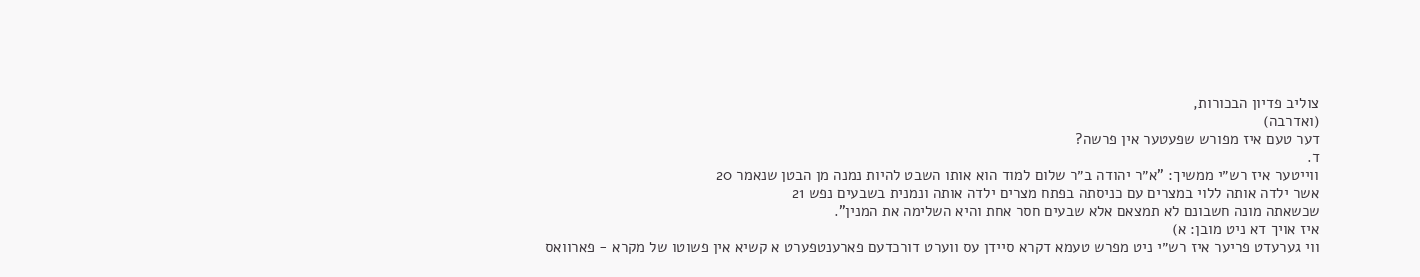צוליב פדיון הבכורות,
(ואדרבה)
דער טעם איז מפורש שפעטער אין פרשה?
ד.
ווייטער איז רש״י ממשיך: "א״ר יהודה ב״ר שלום למוד הוא אותו השבט להיות נמנה מן הבטן שנאמר 20
אשר ילדה אותה ללוי במצרים עם כניסתה בפתח מצרים ילדה אותה ונמנית בשבעים נפש 21
שכשאתה מונה חשבונם לא תמצאם אלא שבעים חסר אחת והיא השלימה את המנין".
איז אויך דא ניט מובן: א)
ווי גערעדט פריער איז רש״י ניט מפרש טעמא דקרא סיידן עס ווערט דורכדעם פארענטפערט א קשיא אין פשוטו של מקרא - פארוואס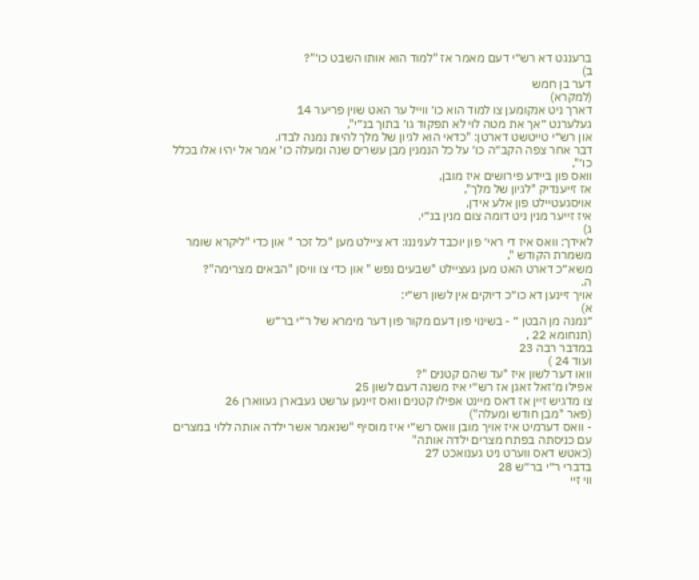ברענגט דא רש״י דעם מאמר אז "למוד הוא אותו השבט כו׳"?
ב)
דער בן חמש
(למקרא)
דארך ניט אנקומען צו למוד הוא כו׳ ווייל ער האט שוין פריער 14
געלערנט ״אך את מטה לוי לא תפקוד גו׳ בתוך בנ״י",
און רש״י טייטשט דארטן: "כדאי הוא לגיון של מלך להיות נמנה לבדו.
דבר אחר צפה הקב״ה כו׳ על כל הנמנין מבן עשרים שנה ומעלה כו׳ אמר אל יהיו אלו בכלל כו׳",
וואס פון ביידע פירושים איז מובן,
אז זייענדיק "לגיון של מלך",
אויסגעטיילט פון אלע אידן,
איז זייער מנין ניט דומה צום מנין בנ״י.
ג)
לאידך: וואס איז די ראי׳ פון יוכבד לעניננו: דא ציילט מען "כל זכר " און כדי "ליקרא שומר משמרת הקודש ",
משא״כ דארט האט מען געציילט "שבעים נפש " און כדי צו וויסן "הבאים מצרימה"?
ה.
אויך זיינען דא כו״כ דיוקים אין לשון רש״י:
א)
״נמנה מן הבטן ״ - בשינוי פון דעם מקור פון דער מימרא של ר״י בר״ש
(תנחומא 22 ,
במדבר רבה 23
ועוד 24 )
וואו דער לשון איז "עד שהם קטנים "?
אפילו מ׳זאל זאגן אז רש״י איז משנה דעם לשון 25
צו מדגיש זיין אז דאס מיינט אפילו קטנים וואס זיינען ערשט געבארן געווארן 26
(פאר "מבן חודש ומעלה")
- וואס דערמיט איז אויך מובן וואס רש״י איז מוסיף "שנאמר אשר ילדה אותה ללוי במצרים עם כניסתה בפתח מצרים ילדה אותה"
(כאטש דאס ווערט ניט גענואכט 27
בדברי ר״י בר״ש 28
ווי זיי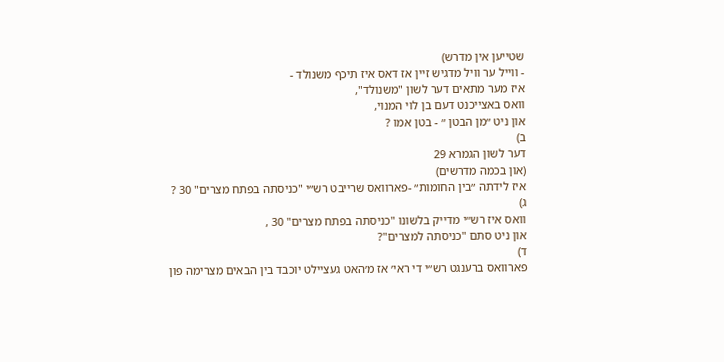שטייען אין מדרש)
- ווייל ער וויל מדגיש זיין אז דאס איז תיכף משנולד -
איז מער מתאים דער לשון "משנולד",
וואס באצייכנט דעם בן לוי המנוי,
און ניט ״מן הבטן ״ - בטן אמו ?
ב)
דער לשון הגמרא 29
(און בכמה מדרשים)
איז לידתה ״בין החומות״ -פארוואס שרייבט רש״י "כניסתה בפתח מצרים" 30 ?
ג)
וואס איז רש״י מדייק בלשונו "כניסתה בפתח מצרים" 30 ,
און ניט סתם "כניסתה למצרים"?
ד)
פארוואס ברענגט רש״י די ראי׳ אז מ׳האט געציילט יוכבד בין הבאים מצרימה פון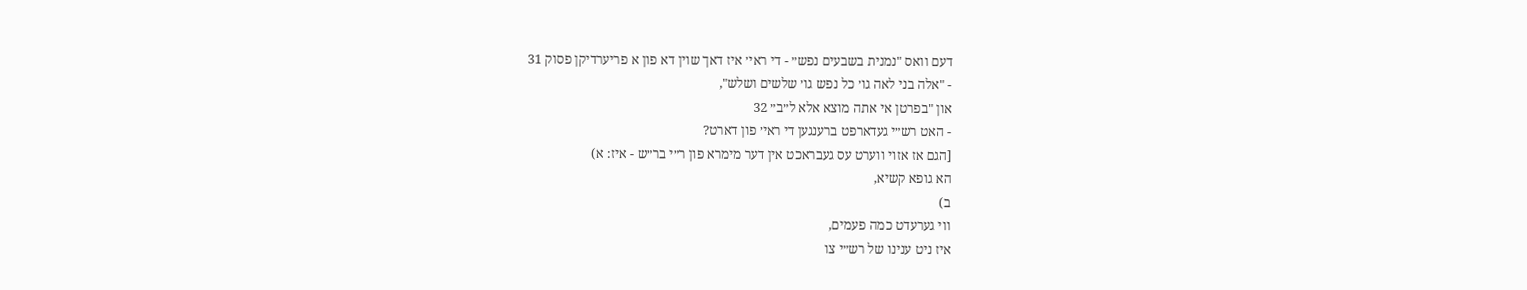דעם וואס "נמנית בשבעים נפש״ - די ראי׳ איז דאך שוין דא פון א פריערדיקן פסוק 31
- "אלה בני לאה גו׳ כל נפש גו׳ שלשים ושלש",
און "בפרטן אי אתה מוצא אלא ל״ב״ 32
- האט רש״י געדארפט ברענגען די ראי׳ פון דארט?
[הגם אז אזוי ווערט עס געבראכט אין דער מימרא פון ר״י בר״ש - איז: א)
הא גופא קשיא,
ב)
ווי גערעדט כמה פעמים,
איז ניט ענינו של רש״י צו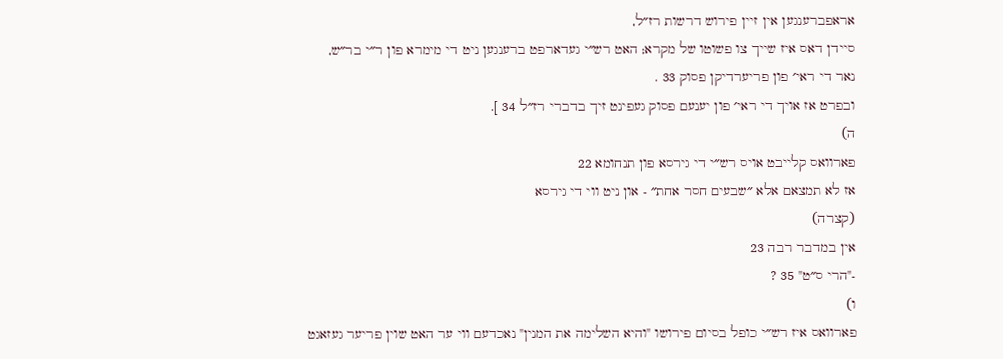אראפברענגען אין זיין פירוש דרשות רז״ל,
סיידן דאס איז שייך צו פשוטו של מקרא; האט רש״י געדארפט ברענגען ניט די מימרא פון ר״י בר״ש,
נאר די ראי׳ פון פריערדיקן פסוק 33 .
ובפרט אז אויך די ראי׳ פון יענעם פסוק געפינט זיך בדברי רז״ל 34 ].
ה)
פארוואס קלייבט אויס רש״י די גירסא פון תנחומא 22
אז לא תמצאם אלא ״שבעים חסר אחת״ - און ניט ווי די גירסא
(קצרה)
אין במדבר רבה 23
-"הרי ס״ט" 35 ?
ו)
פארוואס איז רש״י כופל בסיום פירושו "והיא השלימה את המנין" נאכדעם ווי ער האט שוין פריער געזאגט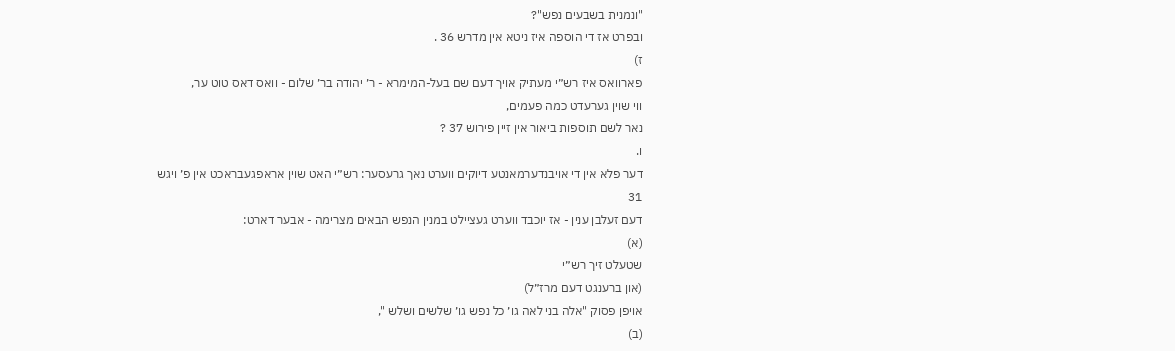"ונמנית בשבעים נפש"?
ובפרט אז די הוספה איז ניטא אין מדרש 36 .
ז)
פארוואס איז רש״י מעתיק אויך דעם שם בעל-המימרא - ר׳ יהודה בר׳ שלום - וואס דאס טוט ער,
ווי שוין גערעדט כמה פעמים,
נאר לשם תוספות ביאור אין זיין פירוש 37 ?
ו.
דער פלא אין די אויבנדערמאנטע דיוקים ווערט נאך גרעסער: רש״י האט שוין אראפגעבראכט אין פ׳ ויגש 31
דעם זעלבן ענין - אז יוכבד ווערט געציילט במנין הנפש הבאים מצרימה - אבער דארט:
(א)
שטעלט זיך רש״י
(און ברענגט דעם מרז״ל)
אויפן פסוק "אלה בני לאה גו׳ כל נפש גו׳ שלשים ושלש ",
(ב)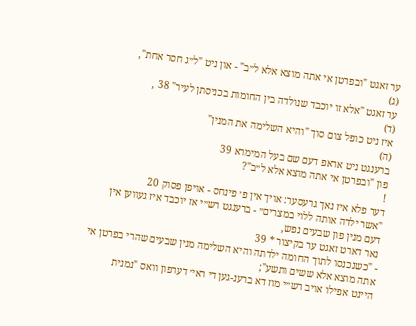ער זאגט "ובפרטן אי אתה מוצא אלא ל״ב" - און ניט "ל״ג חסר אחת",
(ג)
ער זאגט "אלא זו יוכבד שנולדה בין החומות בכניסתן לעיר" 38 ,
(ד)
איז ניט כופל צום סוך "והיא השלימה את המנין"
(ה)
ברענגט ניט אראפ דעם שם בעל המימרא 39
פון "ובפרטן אי אתה מוצא אלא ל״ב"?
!
דער פלא איז נאך גרעסער: אויך אין פ׳ פינחס - אויפן פסוק 20
"אשר ילדה אותה ללוי במצרים״ - ברענגט רש״י אז יוכבד איז געווען אין דעם מנין פון שבעים נפש,
נאר דארט זאגט ער בקיצור * 39
- "כשנכנסו לתוך החומה ילדתה והיא השלימה מנין שבעים שהרי בפרטן אי אתה מוצא אלא ששים ותשע";
היינט אפילו אויב רש״י מוז דא ברענ-גען די ראי׳ דערפון וואס "נמנית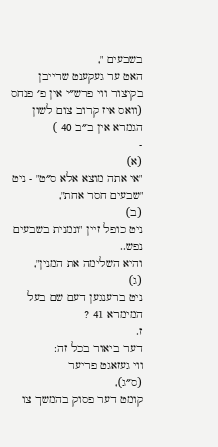בשבעים ",
האט ער געקענט שרייבן בקיצור ווי פרש״י אין פ׳ פנחס
(וואס איז קרוב צום לשון הגמרא אין ב״ב 40 )
-
(א)
"אי אתה מוצא אלא ס״ט" - ניט "שבעים חסר אחת",
(ב)
ניט כופל זיין "ונמנית בשבעים נפש..
והיא השלימה את המנין",
(ג)
ניט ברענגען דעם שם בעל המימרא 41 ?
ז.
דער ביאור בכל זה:
ווי געזאגט פריער
(ס״ג),
קומט דער פסוק בהמשך צו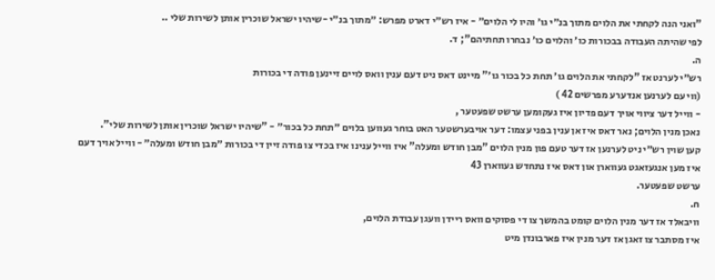"ואני הנה לקחתי את הלוים מתוך בנ״י גו׳ והיו לי הלוים״ - איז רש״י דארט מפרש: ״מתוך בנ״י -שיהיו ישראל שוכרין אותן לשירות שלי ..
לפי שהיתה העבודה בבכורות כו׳ והלוים כו׳ נבחרו תחתיהם"; ד.
ה.
רש״י לערנט אז "לקחתי את הלוים גו׳ תחת כל בכור גו׳" מיינט דאס ניט דעם ענין וואס לויים זיינען פודה די בכורות
(ווי עם לערנען אנדערע מפרשים 42 )
- ווייל דער ציווי אויך דעם פדיון איז געקומען ערשט שפעטער ,
נאכן מנין הלוים; נאר דאס איז אן ענין בפני עצמו: דער אויבערשטער האט בוחר געווען בלוים ״תחת כל בכור״ - "שיהיו ישראל שוכרין אותן לשירות שלי".
קען שוין רש״י ניט לערנען אז דער טעם פון מנין הלוים "מבן חודש ומעלה" איז ווייל ענינו איז בכדי צו פודה זיין די בכורות ״מבן חודש ומעלה״ - ווייל אויך דעם איז מען אנגעזאגט געווארן און דאס איז נתחדש געווארן 43
ערשט שפעטער.
ח.
וויבאלד אז דער מנין הלוים קומט בהמשך צו די פסוקים וואס ריידן וועגן עבודת הלוים,
איז מסתבר צו זאגן אז דער מנין איז פארבונדן מיט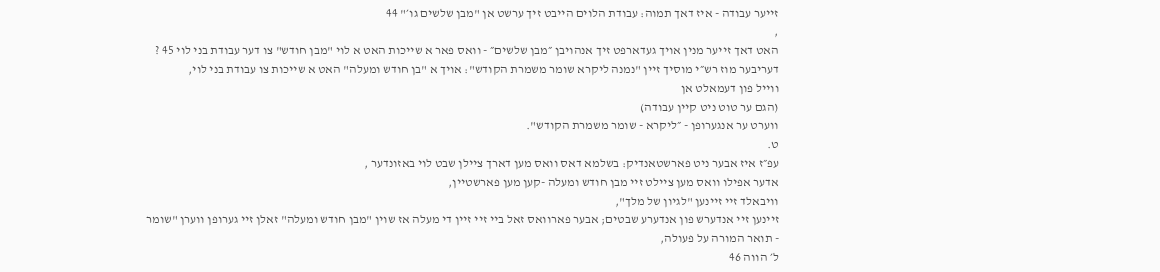זייער עבודה - איז דאך תמוה: עבודת הלוים הייבט זיך ערשט אן "מבן שלשים גו׳" 44
,
האט דאך זייער מנין אויך געדארפט זיך אנהויבן ״מבן שלשים״ - וואס פאר א שייכות האט א לוי "מבן חודש" צו דער עבודת בני לוי 45 ?
דעריבער מוז רש״י מוסיך זיין "נמנה ליקרא שומר משמרת הקודש": אויך א "בן חודש ומעלה" האט א שייכות צו עבודת בני לוי,
ווייל פון דעמאלט אן
(הגם ער טוט ניט קיין עבודה)
ווערט ער אנגערופן - ״ליקרא - שומר משמרת הקודש".
ט.
עפ״ז איז אבער ניט פארשטאנדיק: בשלמא דאס וואס מען דארך ציילן שבט לוי באזונדער ,
אדער אפילו וואס מען ציילט זיי מבן חודש ומעלה -קען מען פארשטיין,
וויבאלד זיי זיינען "לגיון של מלך",
זיינען זיי אנדערש פון אנדערע שבטים; אבער פארוואס זאל ביי זיי זיין די מעלה אז שוין "מבן חודש ומעלה" זאלן זיי גערופן ווערן "שומר - תואר המורה על פעולה,
ל׳ הווה 46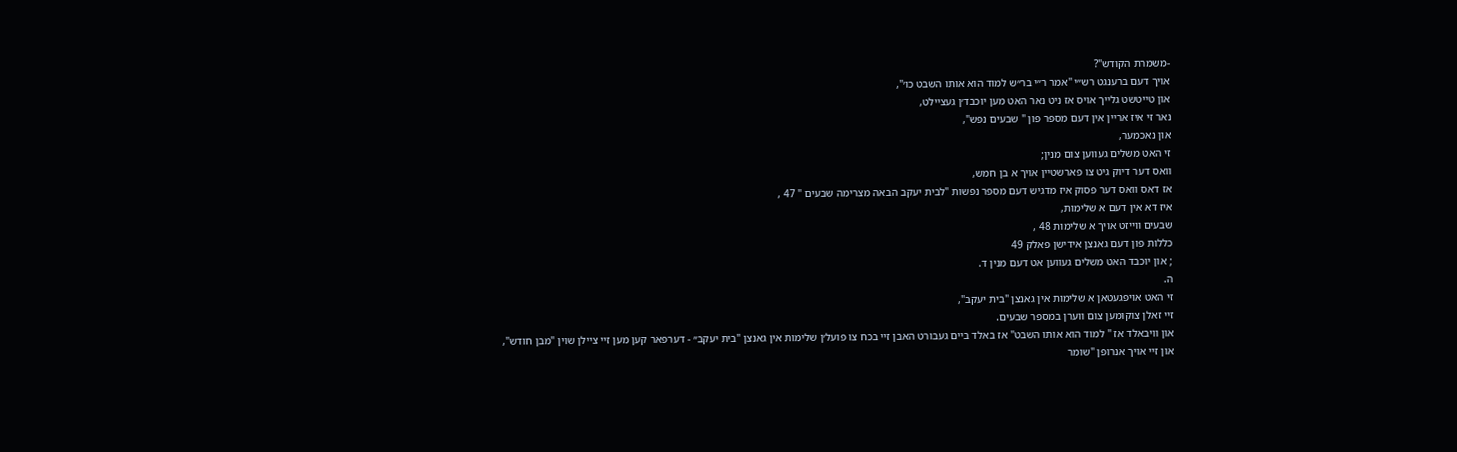-משמרת הקודש"?
אויך דעם ברענגט רש״י "אמר ר״י בר״ש למוד הוא אותו השבט כו׳",
און טייטשט גלייך אויס אז ניט נאר האט מען יוכבד׳ן געציילט,
נאר זי איז אריין אין דעם מספר פון " שבעים נפש",
און נאכמער,
זי האט משלים געווען צום מנין;
וואס דער דיוק גיט צו פארשטיין אויך א בן חמש,
אז דאס וואס דער פסוק איז מדגיש דעם מספר נפשות "לבית יעקב הבאה מצרימה שבעים " 47 ,
איז דא אין דעם א שלימות,
שבעים ווייזט אויך א שלימות 48 ,
כללות פון דעם גאנצן אידישן פאלק 49
; און יוכבד האט משלים געווען אט דעם מנין ד.
ה.
זי האט אויפגעטאן א שלימות אין גאנצן "בית יעקב",
זיי זאלן צוקומען צום ווערן במספר שבעים.
און וויבאלד אז " למוד הוא אותו השבט" אז באלד ביים געבורט האבן זיי בכח צו פועל׳ן שלימות אין גאנצן "בית יעקב״ - דערפאר קען מען זיי ציילן שוין "מבן חודש",
און זיי אויך אנרופן "שומר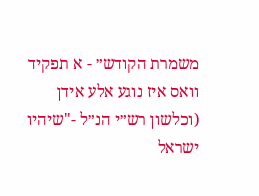משמרת הקודש״ - א תפקיד וואס איז נוגע אלע אידן
(וכלשון רש״י הנ״ל -"שיהיו ישראל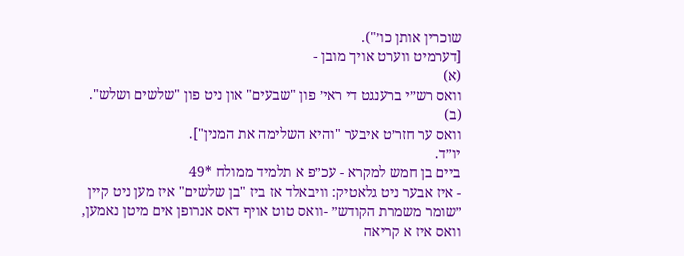שוכרין אותן כו׳").
[דערמיט ווערט אויך מובן -
(א)
וואס רש״י ברענגט די ראי׳ פון "שבעים" און ניט פון "שלשים ושלש".
(ב)
וואס ער חזר׳ט איבער "והיא השלימה את המנין"].
יו״ד.
ביים בן חמש למקרא - עכ״פ א תלמיד ממולח *49
- איז אבער ניט גלאטיק: וויבאלד אז ביז "בן שלשים" איז מען ניט קיין ״שומר משמרת הקודש״ -וואס טוט אויף דאס אנרופן אים מיטן נאמען,
וואס איז א קריאה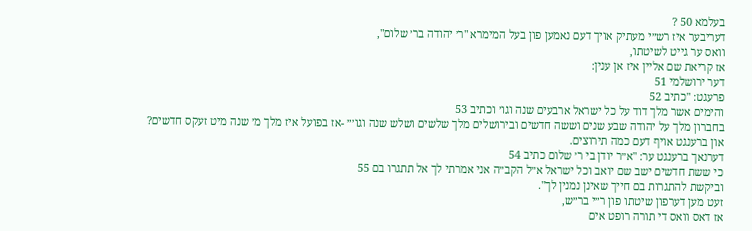בעלמא 50 ?
דעריבער איז רש״י מעתיק אויך דעם נאמען פון בעל המימרא "ר׳ יהודה בר׳ שלום",
וואס ער גייט לשיטתו,
אז קריאת שם אליין איז אן ענין:
דער ירושלמי 51
פרעגט: "כתיב 52
והימים אשר מלך דוד על כל ישראל ארבעים שנה וגו׳ וכתיב 53
בחברון מלך על יהודה שבע שנים וששה חדשים ובירושלים מלך שלשים ושלש שנה וגו׳״ -אז בפועל איז מלך מ׳ שנה מיט זעקס חדשים?
און ברענגט אויף דעם כמה תירוצים.
דערנאך ברענגט ער: "א״ר יודן בי ר׳ שלום כתיב 54
כי ששת חדשים ישב שם יואב וכל ישראל א״ל הקב״ה אני אמרתי לך אל תתגרו בם 55
וביקשת להתגרות בם חייך שאינן נמנין לך".
זעט מען דערפון שיטתו פון ר״י בר״ש,
אז דאס וואס די תורה רופט אים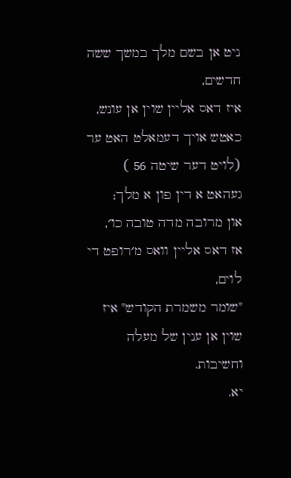ניט אן בשם מלך במשך ששה חדשים,
איז דאס אליין שוין אן עונש,
כאטש אויך דעמאלט האט ער
(לויט דער שיטה 56 )
געהאט א דין פון א מלך;
און מרובה מדה טובה כו׳,
אז דאס אליין וואס מ׳רופט די לוים,
"שומר משמרת הקודש" איז שוין אן ענין של מעלה וחשיבות.
יא.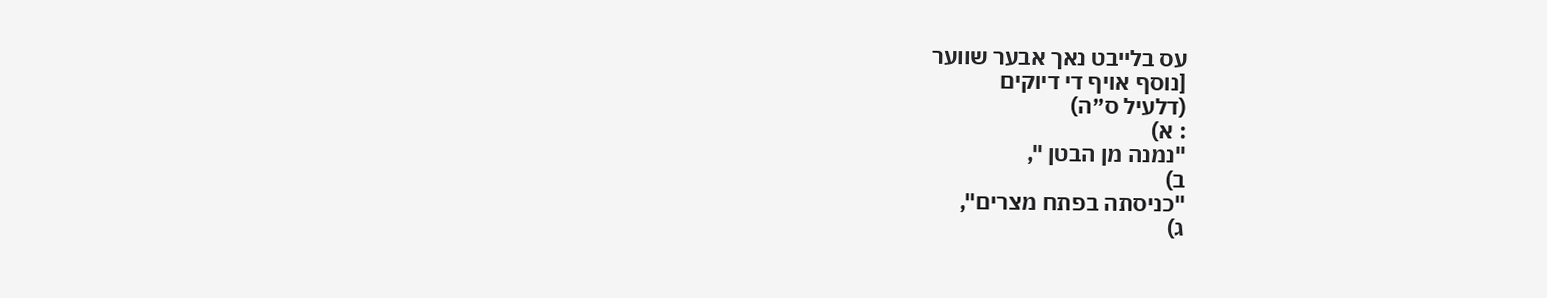עס בלייבט נאך אבער שווער
[נוסף אויף די דיוקים
(דלעיל ס״ה)
: א)
"נמנה מן הבטן ",
ב)
"כניסתה בפתח מצרים",
ג)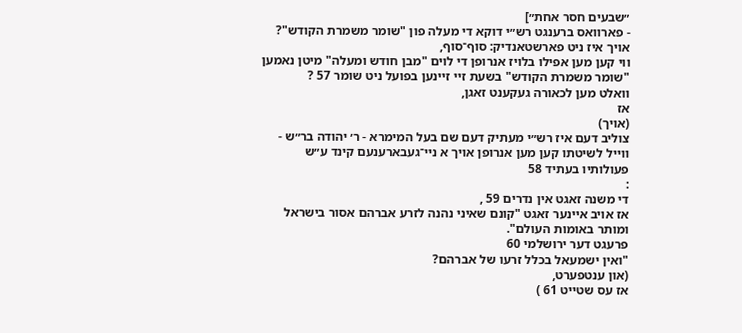״שבעים חסר אחת״]
- פארוואס ברענגט רש״י דוקא די מעלה פון "שומר משמרת הקודש"?
אויך איז ניט פארשטאנדיק: סוף־סוף,
ווי קען מען אפילו בלויז אנרופן די לוים "מבן חודש ומעלה" מיטן נאמען "שומר משמרת הקודש" בשעת זיי זיינען בפועל ניט שומר 57 ?
וואלט מען לכאורה געקענט זאגן,
אז
(אויך)
צוליב דעם איז רש״י מעתיק דעם שם בעל המימרא - ר׳ יהודה בר״ש - ווייל לשיטתו קען מען אנרופן אויך א ניי־געבארענעם קינד ע״ש פעולותיו בעתיד 58
:
די משנה זאגט אין נדרים 59 ,
אז אויב איינער זאגט "קונם שאיני נהנה לזרע אברהם אסור בישראל ומותר באומות העולם".
פרעגט דער ירושלמי 60
"ואין ישמעאל בכלל זרעו של אברהם?
(און ענטפערט,
אז עס שטייט 61 )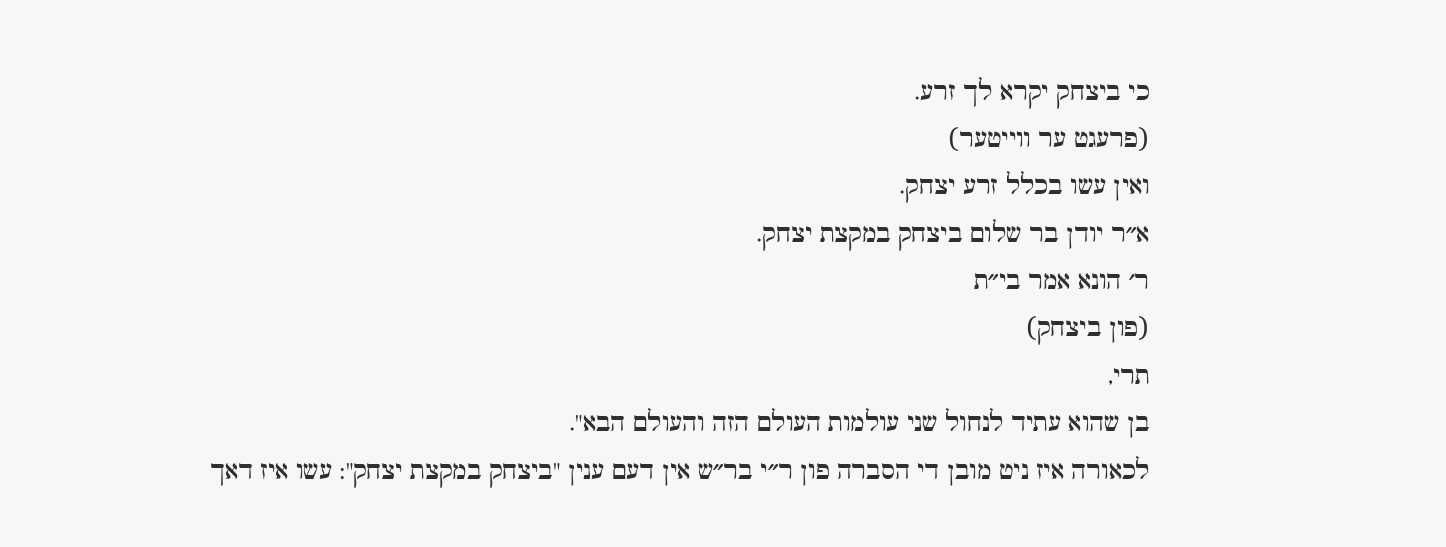כי ביצחק יקרא לך זרע.
(פרעגט ער ווייטער)
ואין עשו בכלל זרע יצחק.
א״ר יודן בר שלום ביצחק במקצת יצחק.
ר׳ הונא אמר בי״ת
(פון ביצחק)
תרי,
בן שהוא עתיד לנחול שני עולמות העולם הזה והעולם הבא".
לכאורה איז ניט מובן די הסברה פון ר״י בר״ש אין דעם ענין "ביצחק במקצת יצחק": עשו איז דאך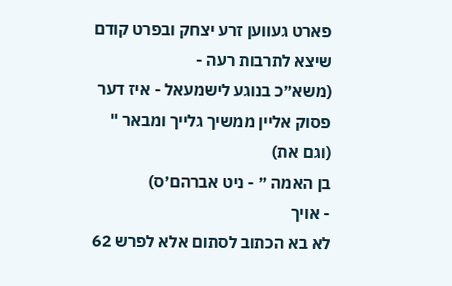פארט געווען זרע יצחק ובפרט קודם שיצא לתרבות רעה -
(משא״כ בנוגע לישמעאל - איז דער פסוק אליין ממשיך גלייך ומבאר "
(וגם את)
בן האמה ״ - ניט אברהם׳ס)
- אויך
לא בא הכתוב לסתום אלא לפרש 62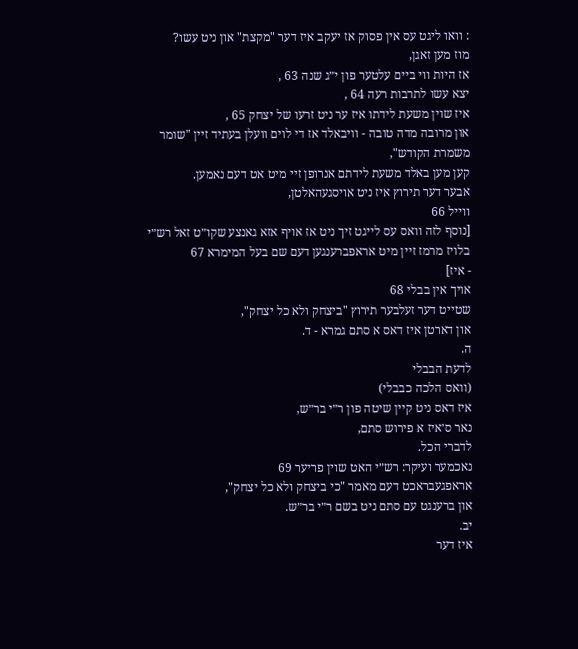: וואו ליגט עס אין פסוק אז יעקב איז דער "מקצת" און ניט עשו?
מוז מען זאגן,
אז היות ווי ביים עלטער פון י״ג שנה 63 ,
יצא עשו לתרבות רעה 64 ,
איז שוין משעת לידתו איז ער ניט זרעו של יצחק 65 ,
און מרובה מדה טובה - וויבאלד אז די לוים וועלן בעתיד זיין "שומר משמרת הקודש",
קען מען באלד משעת לידתם אנרופן זיי מיט אט דעם נאמען.
אבער דער תירוץ איז ניט אויסגעהאלטן,
ווייל 66
[נוסף לזה וואס עס לייגט זיך ניט אז אויף אזא גאנצע שקו״ט זאל רש״י בלויז מרמז זיין מיט אראפברענגען דעם שם בעל המימרא 67
- איז]
אויך אין בבלי 68
שטייט דער זעלבער תירוץ "ביצחק ולא כל יצחק",
און דארטן איז דאס א סתם גמרא - ד.
ה.
לדעת הבבלי
(וואס הלכה כבבלי)
איז דאס ניט קיין שיטה פון ר״י בר״ש,
נאר ס׳איז א פירוש סתם,
לדברי הכל.
נאכמער ועיקר: רש״י האט שוין פריער 69
אראפגעבראכט דעם מאמר "כי ביצחק ולא כל יצחק",
און ברענגט עם סתם ניט בשם ר״י בר״ש.
יב.
איז דער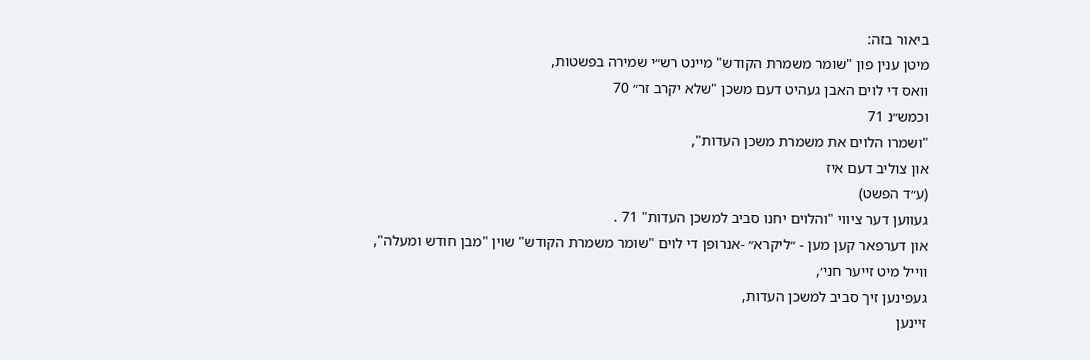ביאור בזה:
מיטן ענין פון "שומר משמרת הקודש" מיינט רש״י שמירה בפשטות,
וואס די לוים האבן געהיט דעם משכן "שלא יקרב זר״ 70
וכמש״נ 71
"ושמרו הלוים את משמרת משכן העדות",
און צוליב דעם איז
(ע״ד הפשט)
געווען דער ציווי "והלוים יחנו סביב למשכן העדות" 71 .
און דערפאר קען מען - ״ליקרא״ -אנרופן די לוים "שומר משמרת הקודש" שוין "מבן חודש ומעלה",
ווייל מיט זייער חני׳,
געפינען זיך סביב למשכן העדות,
זיינען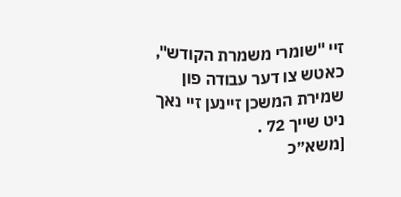זיי "שומרי משמרת הקודש",
כאטש צו דער עבודה פון שמירת המשכן זיינען זיי נאך ניט שייך 72 .
[משא״כ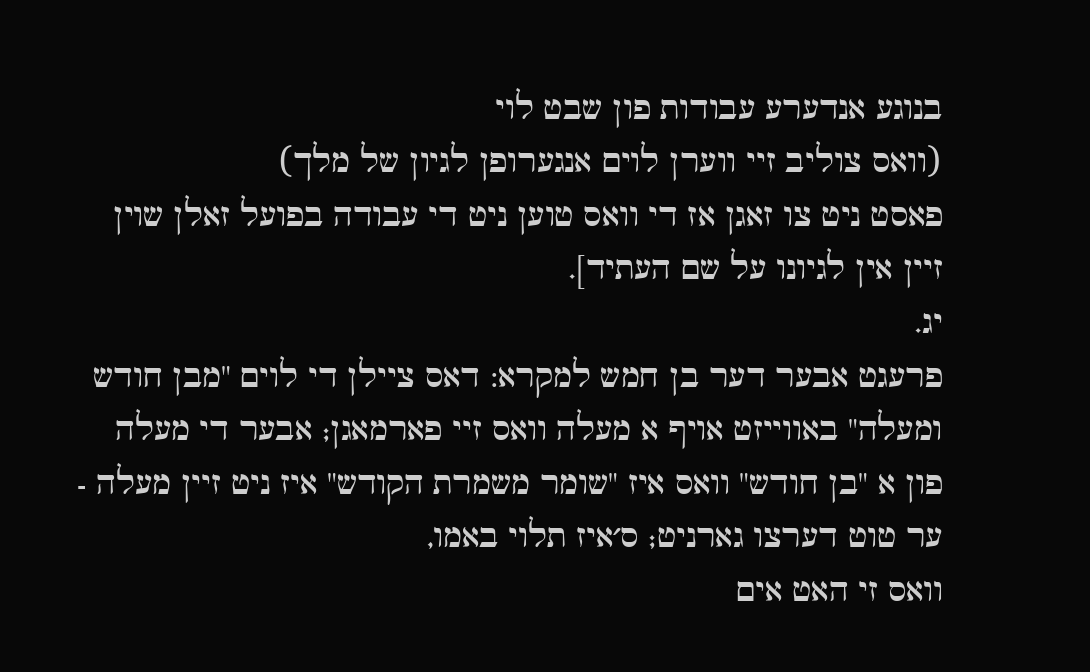בנוגע אנדערע עבודות פון שבט לוי
(וואס צוליב זיי ווערן לוים אנגערופן לגיון של מלך)
פאסט ניט צו זאגן אז די וואס טוען ניט די עבודה בפועל זאלן שוין זיין אין לגיונו על שם העתיד].
יג.
פרעגט אבער דער בן חמש למקרא: דאס ציילן די לוים "מבן חודש ומעלה" באווייזט אויף א מעלה וואס זיי פארמאגן; אבער די מעלה פון א "בן חודש" וואס איז "שומר משמרת הקודש" איז ניט זיין מעלה - ער טוט דערצו גארניט; ס׳איז תלוי באמו,
וואס זי האט אים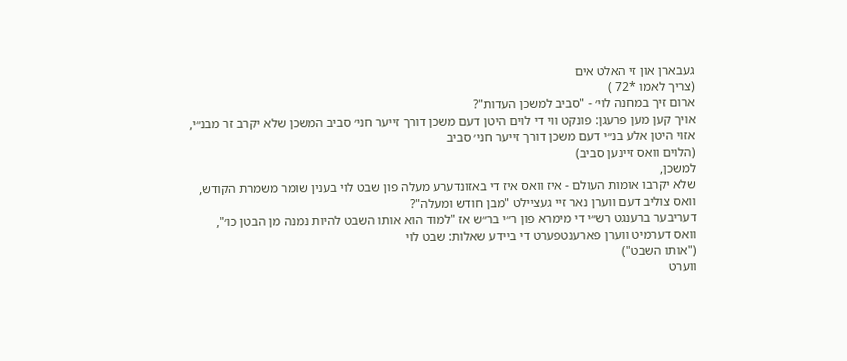געבארן און זי האלט אים
(צריך לאמו *72 )
ארום זיך במחנה לוי׳ - "סביב למשכן העדות"?
אויך קען מען פרעגן: פונקט ווי די לוים היטן דעם משכן דורך זייער חני׳ סביב המשכן שלא יקרב זר מבנ״י,
אזוי היטן אלע בנ״י דעם משכן דורך זייער חני׳ סביב
(הלוים וואס זיינען סביב)
למשכן,
שלא יקרבו אומות העולם - איז וואס איז די באזונדערע מעלה פון שבט לוי בענין שומר משמרת הקודש,
וואס צוליב דעם ווערן נאר זיי געציילט "מבן חודש ומעלה"?
דעריבער ברענגט רש״י די מימרא פון ר״י בר״ש אז "למוד הוא אותו השבט להיות נמנה מן הבטן כו׳",
וואס דערמיט ווערן פארענטפערט די ביידע שאלות: שבט לוי
("אותו השבט")
ווערט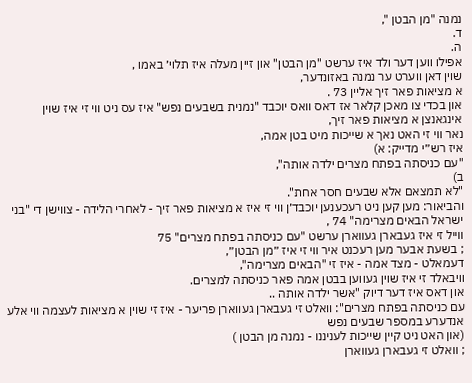נמנה "מן הבטן ",
ד.
ה.
אפילו ווען דער ולד איז ערשט "מן הבטן" און זיין מעלה איז תלוי׳ באמו ,
שוין דאן ווערט ער נמנה באזונדער,
א מציאות פאר זיך אליין 73 .
און בכדי צו מאכן קלאר אז דאס וואס יוכבד "נמנית בשבעים נפש" איז עס ניט ווי זי איז שוין אינגאנצן א מציאות פאר זיך,
נאר ווי זי האט נאך א שייכות מיט בטן אמה,
איז רש״י מדייק: א)
"עם כניסתה בפתח מצרים ילדה אותה",
ב)
"לא תמצאם אלא שבעים חסר אחת".
והביאור: מען קען ניט רעכענען יוכבד׳ן ווי זי איז א מציאות פאר זיך - לאחרי הלידה - צווישן די "בני ישראל הבאים מצרימה" 74 ,
ווייל זי איז געבארן געווארן ערשט "עם כניסתה בפתח מצרים" 75
; בשעת אבער מען רעכנט איר ווי זי איז ״מן הבטן״,
דעמאלט - מצד אמה - איז זי "הבאים מצרימה",
וויבאלד זי איז שוין געווען בבטן אמה פאר כניסתה למצרים.
און דאס איז דער דיוק "אשר ילדה אותה ..
עם כניסתה בפתח מצרים": וואלט זי געבארן געווארן פריער - איז זי שוין א מציאות לעצמה ווי אלע אנדערע במספר שבעים נפש
(און האט ניט קיין שייכות לעניננו - נמנה מן הבטן )
; וואלט זי געבארן געווארן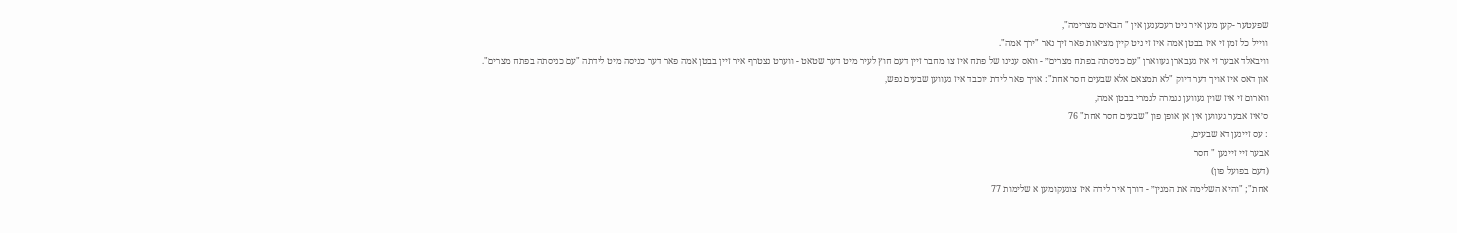שפעטער -קען מען איר ניט רעכענען אין " הבאים מצרימה",
ווייל כל זמן זי איז בבטן אמה איז זי ניט קיין מציאות פאר זיך נאר "ירך אמה".
וויבאלד אבער זי איז געבארן געווארן "עם כניסתה בפתח מצרים״ - וואס ענינו של פתח איז צו מחבר זיין דעם חוץ לעיר מיט דער שטאט - ווערט נצטרף איר זיין בבטן אמה פאר דער כניסה מיט לידתה "עם כניסתה בפתח מצרים".
און דאס איז אויך דער דיוק "לא תמצאם אלא שבעים חסר אחת": אויך פאר לידת יוכבד איז געווען שבעים נפש,
ווארום זי איז שוין געווען נגמרה לגמרי בבטן אמה,
ס׳איז אבער געווען אין אן אופן פון "שבעים חסר אחת" 76
: עס זיינען דא שבעים,
אבער זיי זיינען " חסר
(דעם בפועל פון)
אחת"; "והיא השלימה את המנין״ - דורך איר לידה איז צוגעקומען א שלימות 77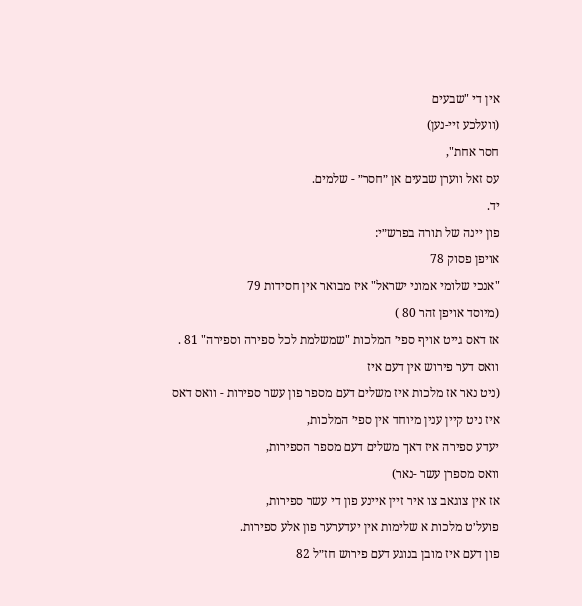אין די "שבעים
(וועלכע זיי-נען)
חסר אחת",
עס זאל ווערן שבעים אן ״חסר״ - שלמים.
יד.
פון יינה של תורה בפרש״י:
אויפן פסוק 78
"אנכי שלומי אמוני ישראל" איז מבואר אין חסידות 79
(מיוסד אויפן זהר 80 )
אז דאס גייט אויף ספי׳ המלכות "שמשלמת לכל ספירה וספירה" 81 .
וואס דער פירוש אין דעם איז
(ניט נאר אז מלכות איז משלים דעם מספר פון עשר ספירות - וואס דאס איז ניט קיין ענין מיוחד אין ספי׳ המלכות,
יעדע ספירה איז דאך משלים דעם מספר הספירות,
וואס מספרן עשר -נאר)
אז אין צוגאב צו איר זיין איינע פון די עשר ספירות,
פועל׳ט מלכות א שלימות אין יעדערער פון אלע ספירות.
פון דעם איז מובן בנוגע דעם פירוש חז״ל 82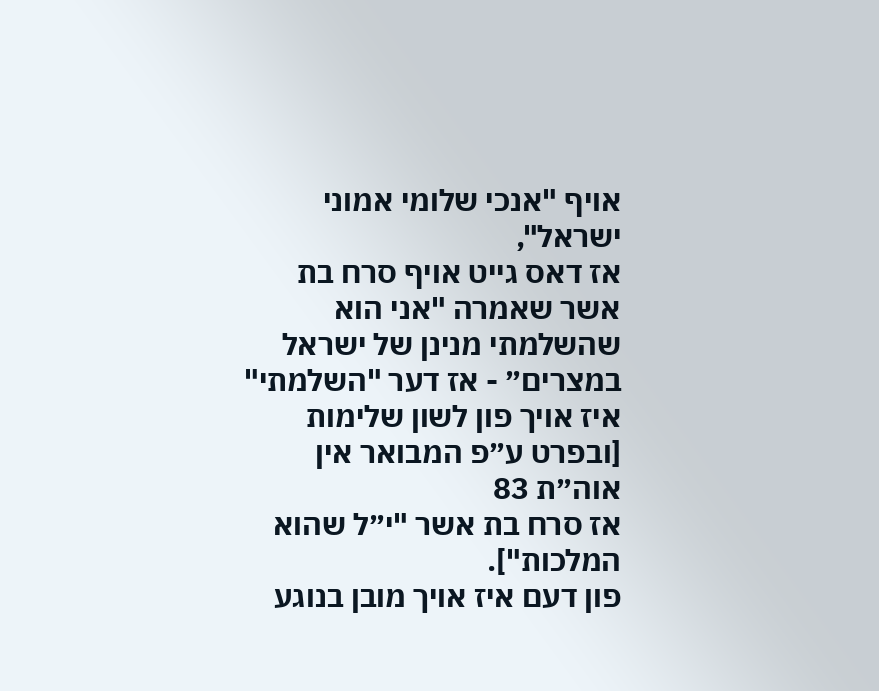אויף "אנכי שלומי אמוני ישראל",
אז דאס גייט אויף סרח בת אשר שאמרה "אני הוא שהשלמתי מנינן של ישראל במצרים״ - אז דער "השלמתי" איז אויך פון לשון שלימות
[ובפרט ע״פ המבואר אין אוה״ת 83
אז סרח בת אשר "י״ל שהוא המלכות"].
פון דעם איז אויך מובן בנוגע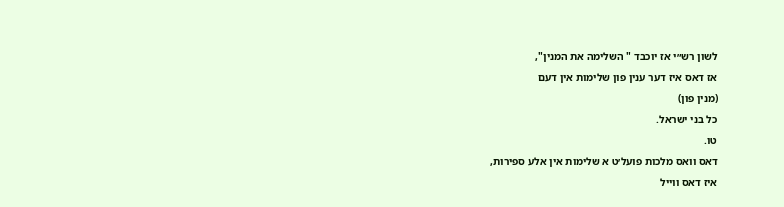לשון רש״י אז יוכבד " השלימה את המנין",
אז דאס איז דער ענין פון שלימות אין דעם
(מנין פון)
כל בני ישראל.
טו.
דאס וואס מלכות פועל׳ט א שלימות אין אלע ספירות,
איז דאס ווייל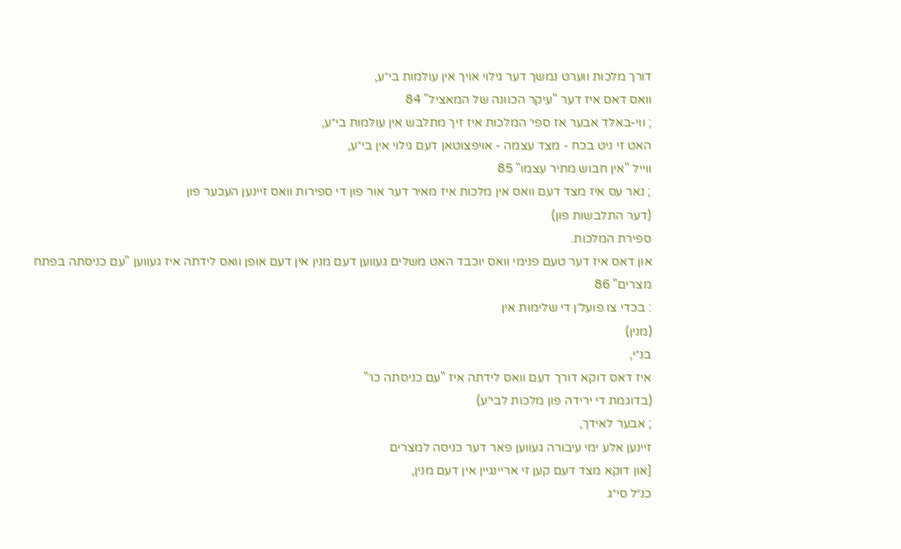דורך מלכות ווערט נמשך דער גילוי אויך אין עולמות בי״ע,
וואס דאס איז דער "עיקר הכוונה של המאציל" 84
; ווי-באלד אבער אז ספי׳ המלכות איז זיך מתלבש אין עולמות בי״ע,
האט זי ניט בכח - מצד עצמה - אויפצוטאן דעם גילוי אין בי״ע,
ווייל "אין חבוש מתיר עצמו" 85
; נאר עס איז מצד דעם וואס אין מלכות איז מאיר דער אור פון די ספירות וואס זיינען העכער פון
(דער התלבשות פון)
ספירת המלכות.
און דאס איז דער טעם פנימי וואס יוכבד האט משלים געווען דעם מנין אין דעם אופן וואס לידתה איז געווען "עם כניסתה בפתח מצרים" 86
: בכדי צו פועל׳ן די שלימות אין
(מנין)
בנ״י,
איז דאס דוקא דורך דעם וואס לידתה איז "עם כניסתה כו׳"
(בדוגמת די ירידה פון מלכות לבי״ע)
; אבער לאידך,
זיינען אלע ימי עיבורה געווען פאר דער כניסה למצרים
[און דוקא מצד דעם קען זי אריינגיין אין דעם מנין,
כנ״ל סי״ג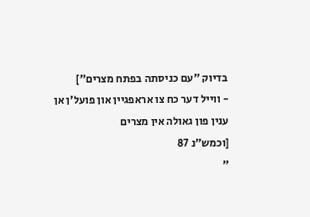בדיוק ״עם כניסתה בפתח מצרים״]
- ווייל דער כח צו אראפגיין און פועל׳ן אן ענין פון גאולה אין מצרים
[וכמש״נ 87
"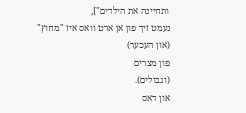ותחיינה את הילדים"],
נעמט זיך פון אן ארט וואס איז "מחוץ"
(און העכער)
פון מצרים
(וגבולים).
און דאס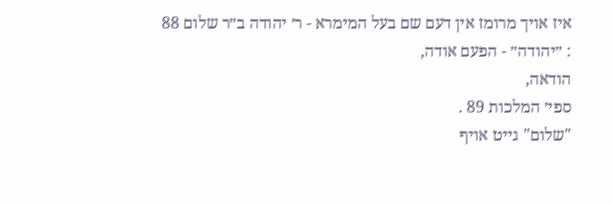איז אויך מרומז אין דעם שם בעל המימרא - ר׳ יהודה ב״ר שלום 88
: ״יהודה״ - הפעם אודה,
הודאה,
ספי׳ המלכות 89 .
"שלום" גייט אויף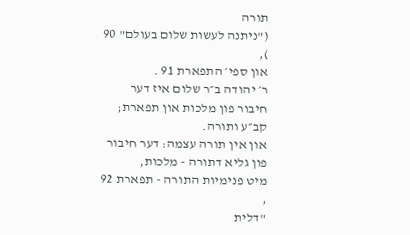תורה
("ניתנה לעשות שלום בעולם" 90 ),
און ספי׳ התפארת 91 .
ר׳ יהודה ב״ר שלום איז דער חיבור פון מלכות און תפארת; קב״ע ותורה.
און אין תורה עצמה: דער חיבור פון גליא דתורה - מלכות,
מיט פנימיות התורה - תפארת 92 ,
"דלית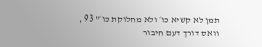תמן לא קשיא כו׳ ולא מחלוקת כו׳" 93 ,
וואס דורך דעם חיבור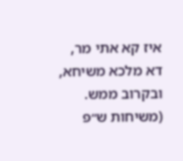איז קא אתי מר,
דא מלכא משיחא,
ובקרוב ממש.
(משיחות ש״פ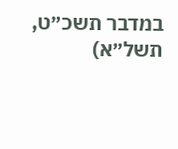במדבר תשכ״ט,
תשל״א)